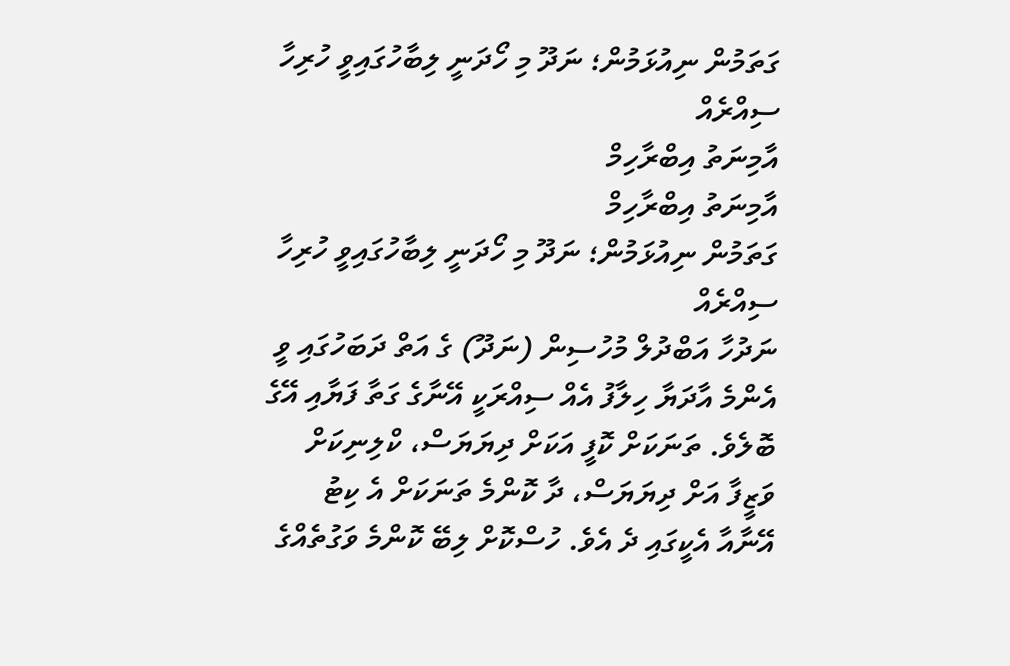ގަތަމުން ނިއުޅަމުން؛ ނަދޫ މި ހޯދަނީ ލިބާހުގައިވީ ހުރިހާ ސިއްރެއް
އާމިނަތު އިބްރާހިމް
އާމިނަތު އިބްރާހިމް
ގަތަމުން ނިއުޅަމުން؛ ނަދޫ މި ހޯދަނީ ލިބާހުގައިވީ ހުރިހާ ސިއްރެއް
ނަދުހާ އަބްދުލް މުހުސިން (ނަދޫ) ގެ އަތް ދަބަހުގައި ވީ އެންމެ އާދަޔާ ހިލާފު އެއް ސިއްރަކީ އޭނާގެ ގަތާ ފަޔާއި އޭގެ ބޮލެވެ. ތަނަކަށް ކޮފީ އަކަށް ދިޔަޔަސް، ކްލިނިކަށް ވަޒީފާ އަށް ދިޔަޔަސް، ދާ ކޮންމެ ތަނަކަށް އެ ކިޓު އޭނާއާ އެކީގައި ދެ އެވެ. ހުސްކޮށް ލިބޭ ކޮންމެ ވަގުތެއްގެ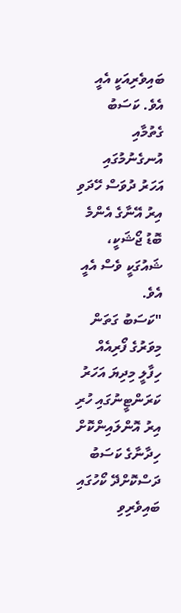ބައިވެރިއަކީ އެއީ އެވެ. ކަސަބު ގެތުމާއި އުނގެނުމުގައި އަހަރު ދުވަސް ހޭދަވި އިރު އޭނާގެ އެންމެ ބޮޑު ޖޯޝަކީ، ޝައުގަކީ ވެސް އެއީ އެވެ.
"ކަސަބު ގަތަން މިވަރުގެ ފޯރިއެއް ހިފާލީ މިދިޔަ އަހަރު ކަރަންޓީނުގައި ހުރި އިރު އޮންލައިންކޮށް ހިދާނާގެ ކަސަބު ދަސްކޮށްދޭ ކޯހުގައި ބައިވެރިވި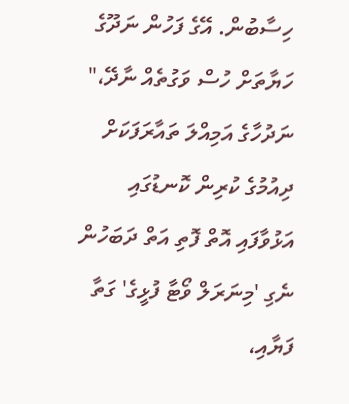ހިސާބުން. އޭގެ ފަހުން ނަދޫގެ ހަޔާތަށް ހުސް ވަގުތެއް ނާދޭ،" ނަދުހާގެ އަމިއްލަ ތައާރަފަކަށް ދިއުމުގެ ކުރިން ކޮނޑުގައި އަޅުވާފައި އޮތް ފޮތި އަތް ދަބަހުން ނެގި 'މިނަރަލް ވޯޓާ ފުޅީގެ' ގަތާ ފަޔާއި،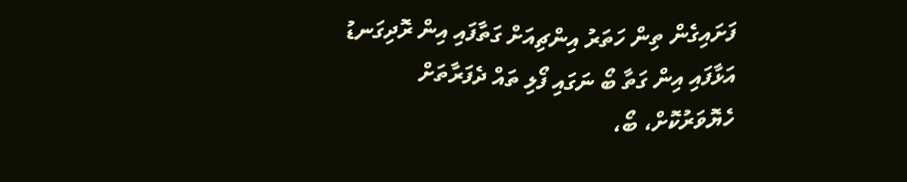ފަށައިގެން ތިން ހަތަރު އިންޗިއަށް ގަތާފައި އިން ރޮދިގަނޑު އަޅާފައި އިން ގަތާ ބޯ ނަގައި ފޯލި ތައް ދެފަރާތަށް ހެޔޮވަރުކޮށް، ބޯ،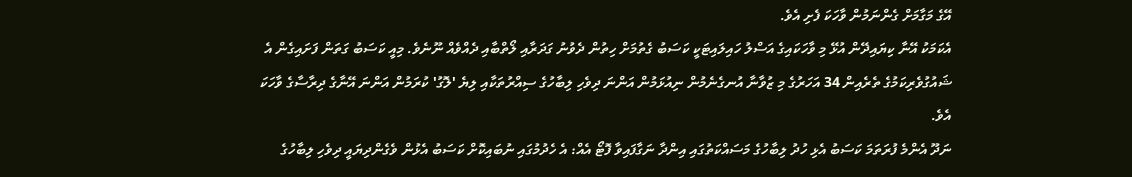އޭގެ މަގާމަށް ގެންނަމުން ވާހަކަ ފެށި އެވެ.
އެކަމަކު އޭނާ ކިޔައިދޭން އުޅޭ މި ވާހަކައިގެ އަސްލު ހައިލައިޓަކީ ކަސަބު ގެތުމަށް ހިތުން ދެވުނު ގަދަރާއި ލޯތްބާއި ދެއްވެއް ނޫނެވެ. މިއީ ކަސަބު ގަތަން ފަށައިގެން އެ ޝައުގުވެރިކަމުގެ ތެރެއިން 34 އަހަރުގެ މި ޒުވާނާ އުނގެނެމުން ނިއުޅަމުން އަންނަ ދިވެހި ލިބާހުގެ ސިއްރުތަކާއި ލިޔެ 'ލޮގު' ކުރަމުން އަންނަ އޭނާގެ ދިރާސާގެ ވާހަކަ އެވެ.
ނަދޫ އެންމެ ފުރަތަމަ ކަސަބު އެޅި ހުދު ލިބާހުގެ މަސައްކަތުގައި އިންދާ ނަގާފައިވާ ފޮޓޯ އެއް: އެ ހެދުމުގައި ނުބައިކޮށް ކަސަބު އެޅުން ވެގެންދިޔައީ ދިވެހި ލިބާހުގެ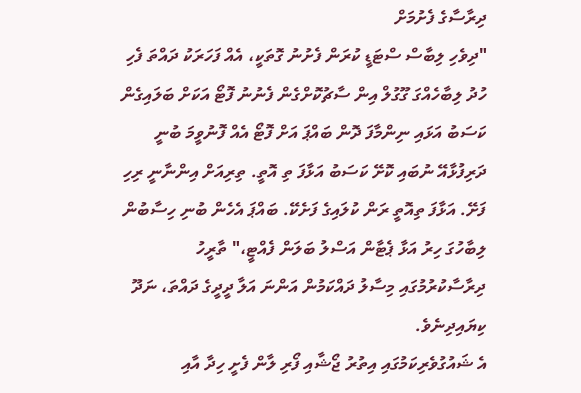ދިރާސާގެ ފެށުމަށް
"ދިވެހި ލިބާސް ސްޓަޑީ ކުރަން ފެށުނު ގޮތަކީ، އެއް ފަހަރަކު ދައްތަ ފެހި ހުދު ލިބާހެއްގަ ގޫގުލް އިން ސާޗުކޮށްގެން ފެނުނު ފޮޓޯ އަކަށް ބަލައިގެން ކަސަބު އަޅައި ނިންމާފަ ދޮން ބައްޕަ އަށް ފޮޓޯ އެއް ފޮނުވީމަ ބުނީ ދަރިފުޅާއޭ ނުބައި ކޮށޭ ކަސަބު އަޅާފަ ތި އޮތީ. ތިރިއަށް އިންނާނީ ރިހި ފަށޭ. އަޅާފަ ތިއޮތީ ރަން ކުލައިގެ ފަށެކޭ. ބައްޕަ އެހެން ބުނި ހިސާބުން ލިބާހުގަ ހިރު އަޅާ ޕެޓާން އަސްލު ބަލަން ފެއްޓީ،" ތާރީހު ދިރާސާކުރުމުގައި މިސާލު ދައްކަމުން އަންނަ އަލާ ދީދީގެ ދައްތަ، ނަދޫ ކިޔައިދިނެވެ.
އެ ޝައުގުވެރިކަމުގައި އިތުރު ޖޯޝާއި ފޯރި ލާން ފެށީ ހިދާ އާއި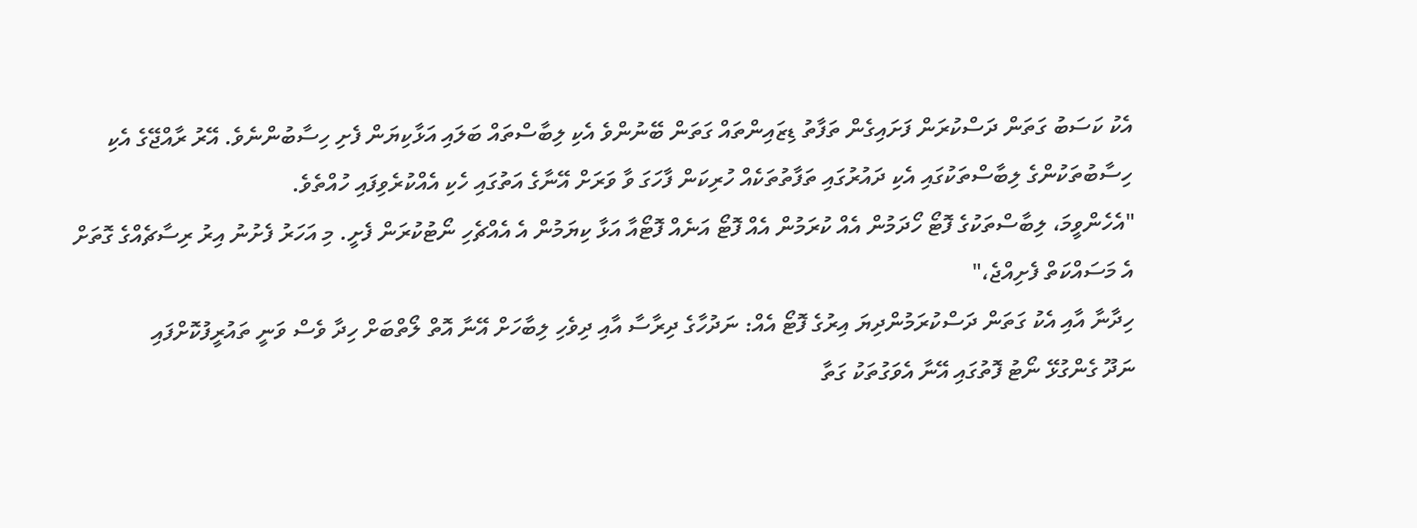އެކު ކަސަބު ގަތަން ދަސްކުރަން ފަށައިގެން ތަފާތު ޑިޒައިންތައް ގަތަން ބޭނުންވެ އެކި ލިބާސްތައް ބަލައި އަޅާކިޔަން ފެށި ހިސާބުންނެވެ. އޭރު ރާއްޖޭގެ އެކި ހިސާބުތަކުންގެ ލިބާސްތަކުގައި އެކި ދައުރުގައި ތަފާތުތަކެއް ހުރިކަން ފާހަގަ ވާ ވަރަށް އޭނާގެ އަތުގައި ހެކި އެއްކުރެވިފައި ހުއްތެވެ.
"އެހެންވީމަ، ލިބާސްތަކުގެ ފޮޓޯ ހޯދަމުން އެއް ކުރަމުން އެއް ފޮޓޯ އަނެއް ފޮޓޯއާ އަޅާ ކިޔަމުން އެ އެއްޗެހި ނޯޓުކުރަން ފެށީ. މި އަހަރު ފެށުނު އިރު ރިސާޗެއްގެ ގޮތަށް އެ މަސައްކަތް ފެށިއްޖެ،"
ހިދާނާ އާއި އެކު ގަތަން ދަސްކުރަމުންދިޔަ އިރުގެ ފޮޓޯ އެއް: ނަދުހާގެ ދިރާސާ އާއި ދިވެހި ލިބާހަށް އޭނާ އޮތް ލޯތްބަށް ހިދާ ވެސް ވަނީ ތައުރީފުކޮށްފައި
ނަދޫ ގެންގުޅޭ ނޯޓު ފޮތުގައި އޭނާ އެވަގުތަކު ގަތާ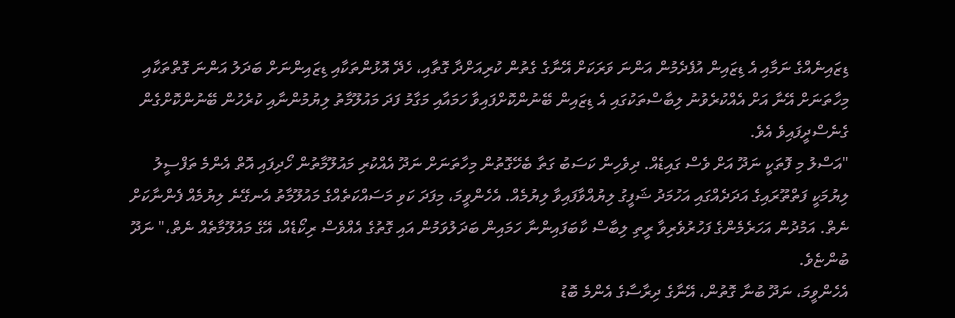ޑިޒައިނެއްގެ ނަމާއި އެ ޑިޒައިން އުފެދެމުން އަންނަ ވަރަކަށް އޭނާގެ ގެތުން ކުރިއަށްދާ ގޮތާއި، ހެދޭ އޮޅުންތަކާއި ޑިޒައިންނަށް ބަދަލު އަންނަ ގޮތްތަކާއި މިހާތަނަށް އޭނާ އަށް އެއްކުރެވުނު ލިބާސްތަކުގައި އެ ޑިޒައިން ބޭނުންކޮށްފައިވާ ހަމައާއި މަގާމު ފަދަ މައުލޫމާތު ލިޔުމުންނާއި ކުރެހުން ބޭނުންކޮށްގެން ގެނެސްދީފައިވެ އެވެ.
"އަސްލު މި ފޮތަކީ ނަދޫ އަށް ވެސް ގައިޑެއް. ދިވެހިން ކަސަބު ގަތާ ބެހޭގޮތުން މިހާތަނަށް ނަދޫ އެއްކުރި މައުލޫމާތުން ހޯދިފައި އޮތް އެންމެ ތަފްސީލު ލިޔުމަކީ ފަތްތޫރައިގެ އަދަދެއްގައި އަހުމަދު ޝަފީގު ލިޔުއްވާފައިވާ ލިޔުމެއް. އެހެންވީމަ، މިފަދަ ކަވި މަސައްކަތެއްގެ މައުލޫމާތު އެނގޭނެ ލިޔުމެއް ފެންނާކަށް ނެތް. އަމުދުން އަހަރެމެންގެ ފަހުރުވެރިވާ ރީތި ލިބާސް ކާބަފައިންނާ ހަމައިން ބަދަލުވަމުން އައި ގޮތުގެ އެއްވެސް ރިކޯޑެއް، އޭގެ މައުލޫމާތެއް ނެތް،" ނަދޫ ބުންޏެވެ.
އެހެންވީމަ، ނަދޫ ބުނާ ގޮތުން، އޭނާގެ ދިރާސާގެ އެންމެ ބޮޑު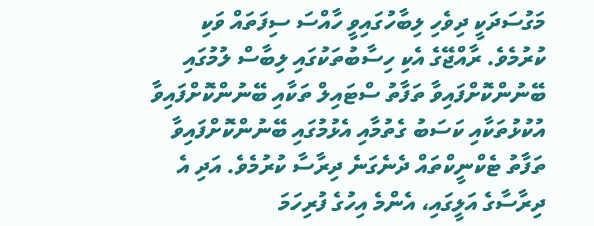މަގުސަދަކީ ދިވެހި ލިބާހުގައިވީ ހާއްސަ ސިފަތައް ވަކި ކުރުމެވެ. ރާއްޖޭގެ އެކި ހިސާބުތަކުގައި ލިބާސް ލުމުގައި ބޭނުންކޮށްފައިވާ ތަފާތު ސްޓައިލް ތަކާއި ބޭނުންކޮށްފައިވާ އުކުޅުތަކާއި ކަސަބު ގެތުމާއި އެޅުމުގައި ބޭނުންކޮށްފައިވާ ތަފާތު ޓެކްނީކްތައް ދެނެގަނެ ދިރާސާ ކުރުމެވެ. އަދި އެ ދިރާސާގެ އަލީގައި، އެންމެ އިހުގެ ފުރިހަމަ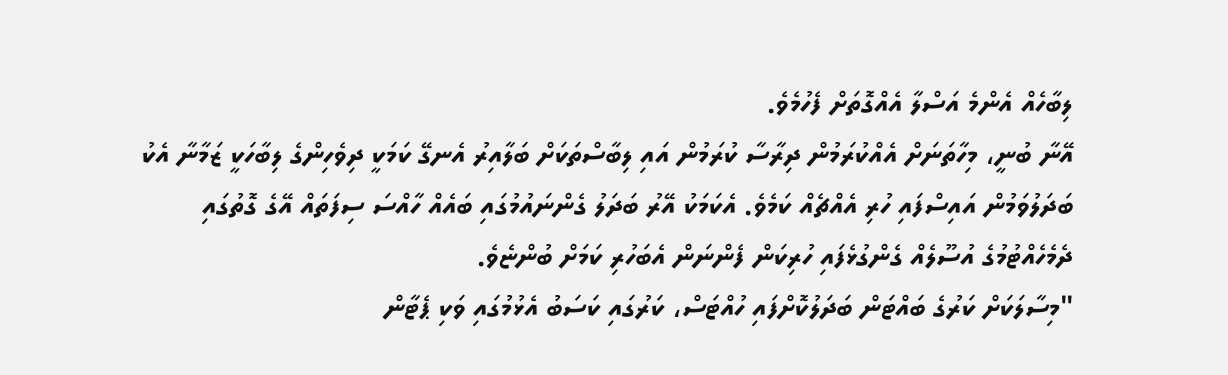ލިބާހެއް އެންމެ އަސްލާ އެއްގޮތަށް ފެހުމެވެ.
އޭނާ ބުނީ، މިހާތަނަށް އެއްކުރަމުން ދިރާސާ ކުރަމުން އައި ލިބާސްތަކަށް ބަލާއިރު އެނގޭ ކަމަކީ ދިވެހިންގެ ލިބާހަކީ ޒަމާނާ އެކު ބަދަލުވަމުން އައިސްފައި ހުރި އެއްޗެއް ކަމެވެ. އެކަމަކު އޭރު ބަދަލު ގެންނައުމުގައި ބައެއް ހާއްސަ ސިފަތައް އޭގެ ގޮތުގައި ދެމެހެއްޓުމުގެ އުސޫލެއް ގެންގުޅެފައި ހުރިކަން ފެންނަން އެބަހުރި ކަމަށް ބުންޏެވެ.
"މިސާލަކަށް ކަރުގެ ބައްޓަން ބަދަލުކޮށްފައި ހުއްޓަސް، ކަރުގައި ކަސަބު އެޅުމުގައި ވަކި ޕެޓާން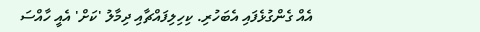އެއް ގެންގުޅެފައި އެބަހުރި. ކިހިލިފައްޗާއި ދިމާލު 'ކަށް' އެއީ ހާއްސަ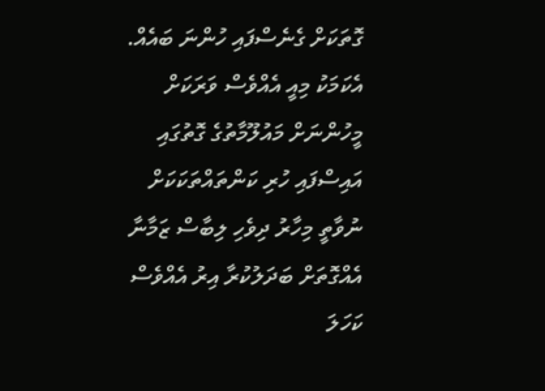ގޮތަކަށް ގެނެސްފައި ހުންނަ ބައެއް. އެކަމަކު މިއީ އެއްވެސް ވަރަކަށް މީހުންނަށް މައުލޫމާތުގެ ގޮތުގައި އައިސްފައި ހުރި ކަންތައްތަކަކަށް ނުވާތީ މިހާރު ދިވެހި ލިބާސް ޒަމާނާ އެއްގޮތަށް ބަދަލުކުރާ އިރު އެއްވެސް ކަހަލަ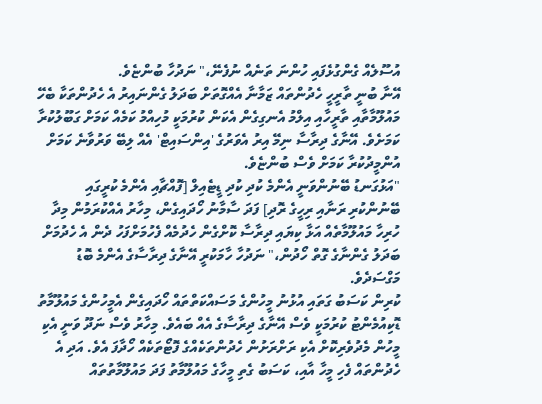އުސޫލެއް ގެންގުޅެފައި ހުންނަ ތަނެއް ނުފެނޭ،" ނަދުހާ ބުންޏެވެ.
އޭނާ ބުނީ ތާރީހީ ހެދުންތައް ޒަމާނާ އެއްގޮތަށް ބަދަލު ގެންނައިރު އެ ހެދުންތަކާ ބެހޭ މައުލޫމާތާއި ތާރީހާއި އިލްމު އެނގިގެން އެކަން ކުރުމަކީ މުހިއްމު ކަމެއް ކަމަށް ގަބޫލުކުރާ ކަމަށެވެ. އޭނާގެ ދިރާސާ ނިމޭ އިރު އެވަރުގެ 'އިންސައިޓް' އެއް ލިބޭ ވަރުވާނެ ކަމަށް އުންމީދުކުރާ ކަމަށް ވެސް ބުންޏެވެ.
"އަޅުގަނޑު ބޭނުންވަނީ އެންމެ ކުދި ކުދި ޑީޓެއިލް [ފޮއްޗާއި އެންމެ ކުރީގައި ބޭނުންކުރި ރަނާއި ރިހީގެ ރޮދި] ފަދަ ސާމާނު ހޯދައިގެން، މިހާރު އެއްކުރަމުން މިދާ ހުރިހާ މައުލޫމާތެއް އަޅާ ކިޔައި ދިރާސާ ކޮށްގެން ހެދުމެއް ފެހުމަށްފަހު ދެން އެ ހެދުމަށް ބަދަލު ގެންނާގެ ގޮތް ހޯދުން،" ނަދުހާ ހާމަކުރީ އޭނާގެ ދިރާސާގެ އެންމެ ބޮޑު މަގްސަދެވެ.
ކުރިން ކަސަބު ގަތައި އުޅުނު މީހުންގެ މަސައްކަތްތައް ހޯދައިގެން އެމީހުންގެ މައުލޫމާތު ޑޮކިއުމެންޓު ކުރުމަކީ ވެސް އޭނާގެ ދިރާސާގެ އެއް ބައެވެ. މިހާރު ވެސް ނަދޫ ވަނީ އެކި މީހުން މެދުވެރިކޮށް އެކި ރަށްރަށުން ހެދުންތަކެއްގެ ފޮޓޯތަކެއް ހޯދާފަ އެވެ. އަދި އެ ހެދުންތައް ފެހި މީހާ އާއި، ކަސަބު ގެތި މީހާގެ މައުލޫމާތު ފަދަ މައުލޫމާތުތައް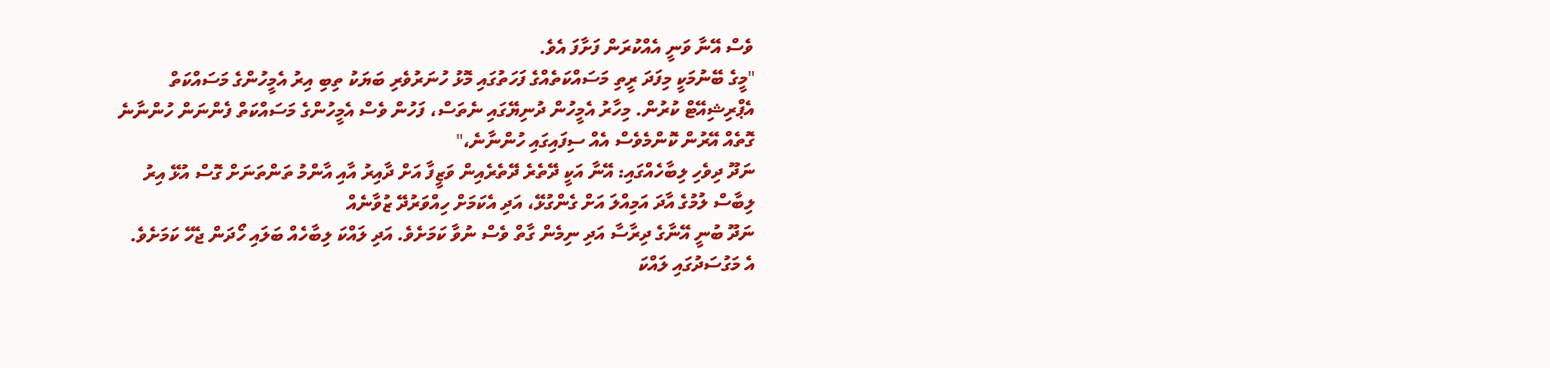ވެސް އޭނާ ވަނީ އެއްކުރަން ފަށާފަ އެވެ.
"މީގެ ބޭނުމަކީ މިފަދަ ރީތި މަސައްކަތެއްގެ ފަހަތުގައި މޮޅު ހުނަރުވެރި ބަޔަކު ތިބި އިރު އެމީހުންގެ މަސައްކަތް އެޕްރިޝިއޭޓް ކުރުން. މިހާރު އެމީހުން ދުނިޔޭގައި ނެތަސް، ފަހުން ވެސް އެމީހުންގެ މަސައްކަތް ފެންނަން ހުންނާނެ ގޮތެއް އޭރުން ކޮންމެވެސް އެއް ސިފައިގައި ހުންނާނެ،"
ނަދޫ ދިވެހި ލިބާހެއްގައި: އޭނާ އަކީ ދޭތެރެ ދޭތެރެއިން ވަޒީފާ އަށް ދާއިރު އާއި އާންމު ތަންތަނަށް ގޮސް އުޅޭ އިރު ލިބާސް ލުމުގެ އާދަ އަމިއްލަ އަށް ގެންގުޅޭ، އަދި އެކަމަށް ހިއްވަރުދޭ ޒުވާނެއް
ނަދޫ ބުނީ އޭނާގެ ދިރާސާ އަދި ނިމެން ގާތް ވެސް ނުވާ ކަމަށެވެ. އަދި ލައްކަ ލިބާހެއް ބަލައި ހޯދަން ޖެހޭ ކަމަށެވެ. އެ މަގުސަދުގައި ލައްކަ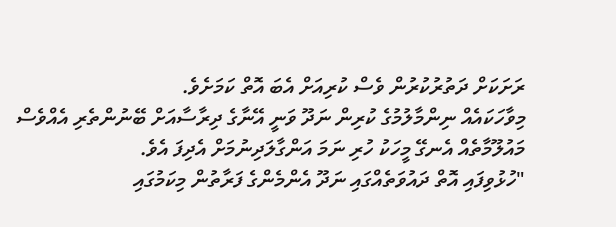ރަށަކަށް ދަތުރުކުރުން ވެސް ކުރިއަށް އެބަ އޮތް ކަމަށެވެ.
މިވާހަކައެއް ނިންމާލުމުގެ ކުރިން ނަދޫ ވަނީ އޭނާގެ ދިރާސާއަށް ބޭނުންތެރި އެއްވެސް މައުލޫމާތެއް އެނގޭ މީހަކު ހުރި ނަމަ އަންގާލަދިނުމަށް އެދިފަ އެވެ.
"ހުޅުވިފައި އޮތް ދައުވަތެއްގައި ނަދޫ އެންމެންގެ ފަރާތުން މިކަމުގައި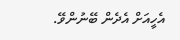އެހީއަށް އެދެން ބޭނުންވޭ.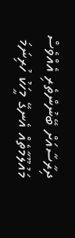ދިރާސާއަށް ބޭނުންތެރި އެއްވެސް މައުލޫމާތެއް އެނގޭ މީހަކު ހުރިނަމަ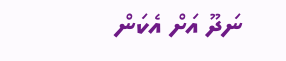ނަދޫ އަށް އެކަން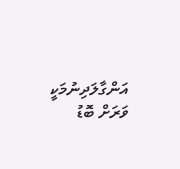އަންގާލަދިނުމަކީ ވަރަށް ބޮޑު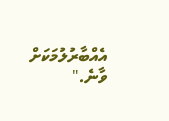އެއްބާރުލުމަކަށް ވާނެ."